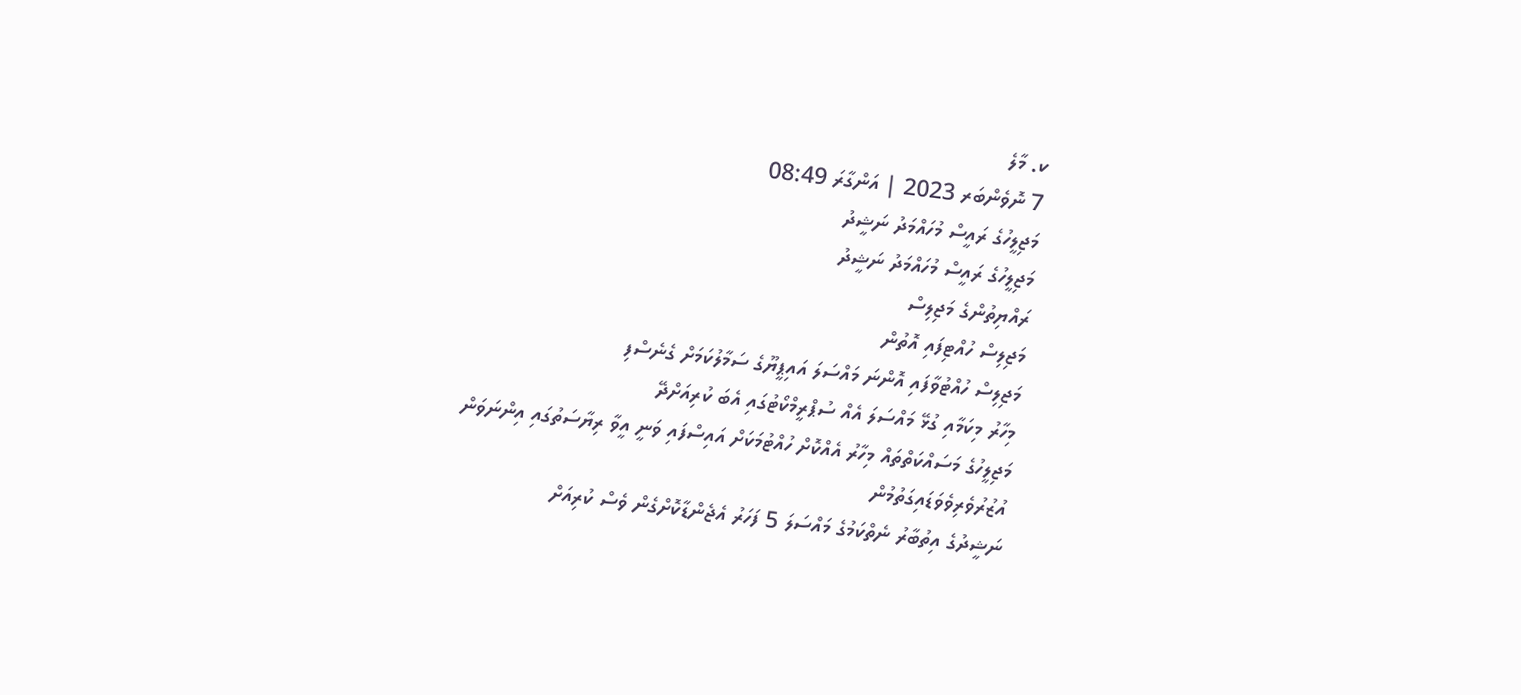ކ. މާލެ
7 ނޮވެންބަރ 2023 | އަންގާރަ 08:49
މަޖިލީހުގެ ރައީސް މުހައްމަދު ނަޝީދު
މަޖިލީހުގެ ރައީސް މުހައްމަދު ނަޝީދު
ރައްޔިތުންގެ މަޖިލިސް
މަޖިލިސް ހުއްޓިފައި އޮތުން
މަޖިލިސް ހުއްޓުވާފައި އޮންނަ މައްސަލަ އައިޕީޔޫގެ ސަމާލުކަމަށް ގެނެސްފި
މިހާރު މިކަމާއި ގުޅޭ މައްސަލަ އެއް ސުޕްރީމްކޯޓުގައި އެބަ ކުރިއަށްދޭ
މަޖިލީހުގެ މަސައްކަތްތައް މިހާރު އެއްކޮށް ހުއްޓުމަކަށް އައިސްފައި ވަނީ އީވާ ރިޔާސަތުގައި އިންނަވަން އުޒުރުވެރިވެވަޑައިގަތުމުން
ނަޝީދުގެ އިތުބާރު ނެތްކަމުގެ މައްސަލަ 5 ފަހަރު އެޖެންޑާކޮށްގެން ވެސް ކުރިއަށް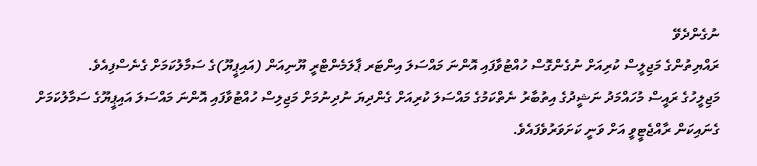ނުގެންދެވޭ
ރައްޔިތުންގެ މަޖިލީސް ކުރިއަށް ނުގެންގޮސް ހުއްޓުވާފައި އޮންނަ މައްސަލަ އިންޓަރ ޕާލަމެންޓްރީ ޔޫނިއަން (އައިޕީޔޫ)ގެ ސަމާލުކަމަށް ގެނެސްފިއެވެ.
މަޖިލީހުގެ ރައީސް މުހައްމަދު ނަޝީދުގެ އިތުބާރު ނެތްކަމުގެ މައްސަލަ ކުރިއަށް ގެންދިޔަ ނުދިނުމަށް މަޖިލިސް ހުއްޓުވާފައި އޮންނަ މައްސަލަ އައިޕީޔޫގެ ސަމާލުކަމަށް ގެނައިކަން ރާއްޖެޓީވީ އަށް ވަނީ ކަށަވަރުވެފައެވެ.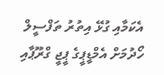އެކަމާއި ގުޅޭ އިތުރު ތަފްސީލް ހޯދުމަށް އެމްޑީޕީގެ ޕީޖީ ގްރޫޕާއި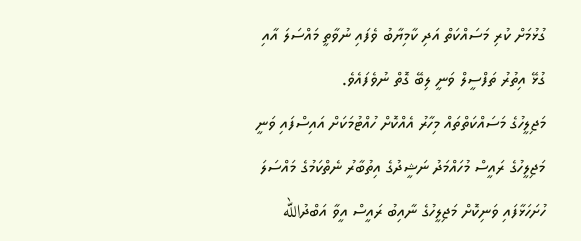ގުޅުމަށް ކުރި މަސައްކަތް އަދި ކާމިޔާބު ވެފައި ނުވާތީ މައްސަލަ އާއި ގުޅޭ އިތުރު ތަފްސީލް ވަނީ ލިބޭ ގޮތް ނުވެފައެވެ.
މަޖިލީހުގެ މަސައްކަތްތައް މިހާރު އެއްކޮށް ހުއްޓުމަކަށް އައިސްފައި ވަނީ މަޖިލީހުގެ ރައީސް މުހައްމަދު ނަޝީދުގެ އިތުބާރު ނެތްކަމުގެ މައްސަލަ ހުށަހަޅާފައި ވަނިކޮށް މަޖިލީހުގެ ނާއިބު ރައީސް އީވާ އަބްދުالله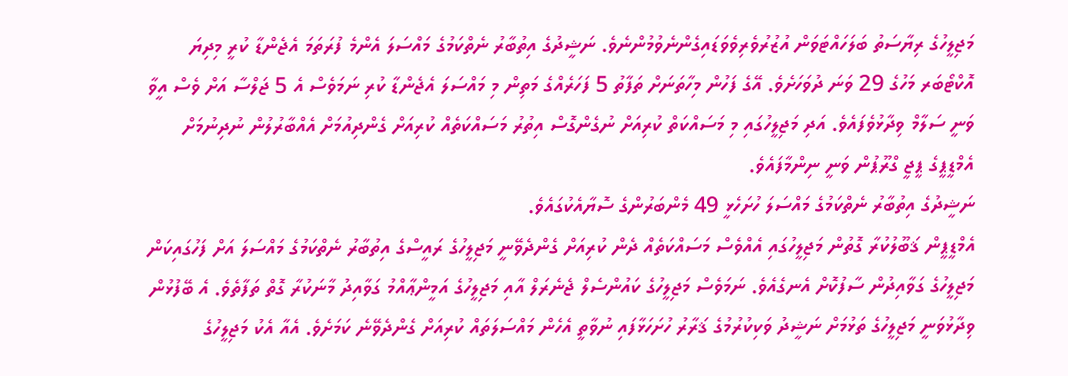މަޖިލީހުގެ ރިޔާސަތު ބަލަހައްޓަވަން އުޒުރުވެރިވެވަޑައިގެންނެވުމުންނެވެ. ނަޝީދުގެ އިތުބާރު ނެތްކަމުގެ މައްސަލަ އެންމެ ފުރަތަމަ އެޖެންޑާ ކުރީ މިދިޔަ އޮކްޓޯބަރ މަހުގެ 29 ވަނަ ދުވަހަށެވެ. އޭގެ ފަހުން މިހާތަނަށް ތަފާތު 5 ފަހަރެއްގެ މަތިން މި މައްސަލަ އެޖެންޑާ ކުރި ނަމަވެސް އެ 5 ޖަލްސާ އަށް ވެސް އީވާ ވަނީ ސަލާމް ވިދާޅުވެފައެވެ. އަދި މަޖިލީހުގައި މި މަސައްކަތް ކުރިއަށް ނުގެންގޮސް އިތުރު މަސައްކަތެއް ކުރިއަށް ގެންދިއުމަށް އެއްބާރުލުން ނުދިނުމަށް އެމްޑީޕީގެ ޕީޖީ ގްރޫޕުން ވަނީ ނިންމާފައެވެ.
ނަޝީދުގެ އިތުބާރު ނެތްކަމުގެ މައްސަލަ ހުށަހެޅީ 49 މެންބަރުންގެ ސޮޔާއެކުގައެވެ.
އެމްޑީޕީން ޤަބޫލުކުރާ ގޮތުން މަޖިލީހުގައި އެއްވެސް މަސައްކަތެއް ދެން ކުރިއަށް ގެންދެވޭނީ މަޖިލީހުގެ ރައީސްގެ އިތުބާރު ނެތްކަމުގެ މައްސަލަ އަށް ފަހުގައިކަން މަޖިލީހުގެ ގަވާއިދުން ސާފުކޮށް އެނގެއެވެ. ނަމަވެސް މަޖިލީހުގެ ކައުންސެލް ޖެނެރަލް އާއި މަޖިލީހުގެ އަމީންޢާއްމު ގަވާއިދު މާނަކުރާ ގޮތް ތަފާތެވެ. އެ ބޭފުޅުން ވިދާޅުވަނީ މަޖިލީހުގެ ތަޅުމަށް ނަޝީދު ވަކިކުރުމުގެ ޤަރާރު ހުށަހަޅާފައި ނުވާތީ އެހެން މައްސަލަތައް ކުރިއަށް ގެންދެވޭނެ ކަމަށެވެ. އެއާ އެކު މަޖިލީހުގެ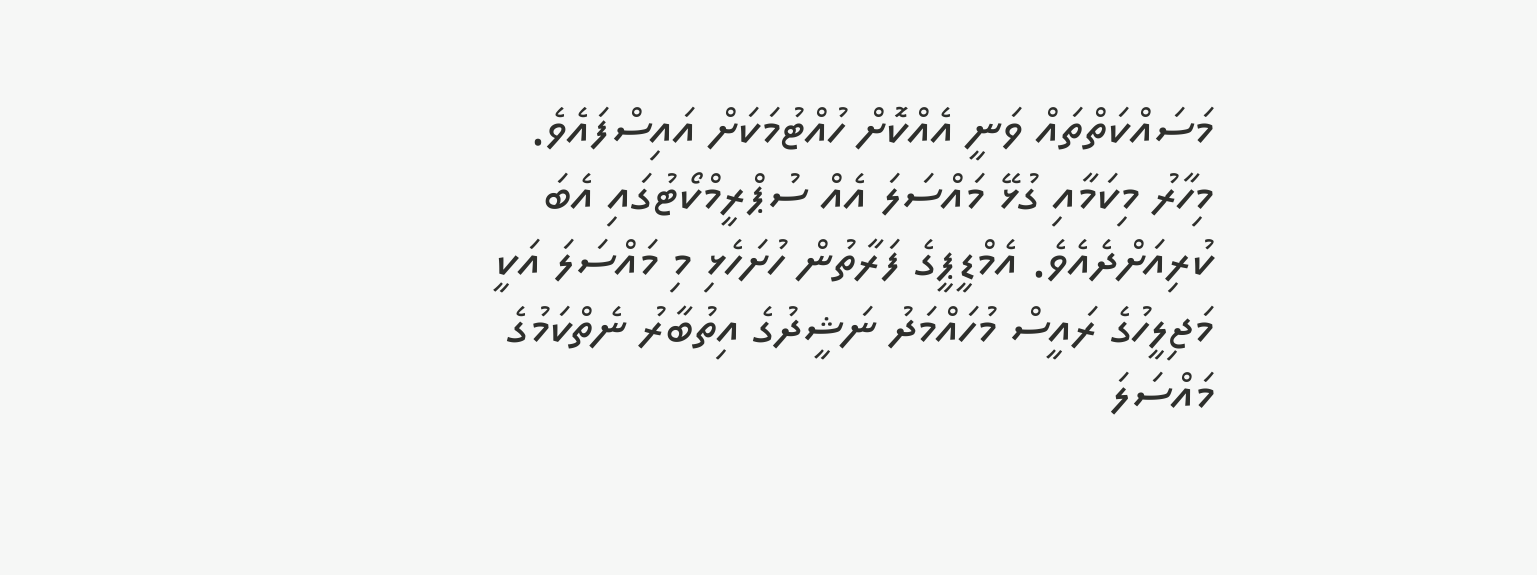މަސައްކަތްތައް ވަނީ އެއްކޮށް ހުއްޓުމަކަށް އައިސްފައެވެ.
މިހާރު މިކަމާއި ގުޅޭ މައްސަލަ އެއް ސުޕްރީމްކޯޓުގައި އެބަ ކުރިއަށްދެއެވެ. އެމްޑީޕީގެ ފަރާތުން ހުށަހެޅި މި މައްސަލަ އަކީ މަޖިލީހުގެ ރައީސް މުހައްމަދު ނަޝީދުގެ އިތުބާރު ނެތްކަމުގެ މައްސަލަ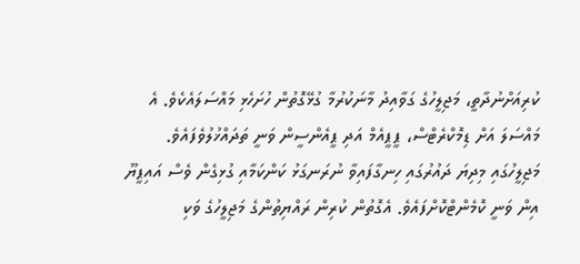ކުރިއަށްނުދާތީ، މަޖިލީހުގެ ގަވާއިދު މާނަކުރުމާ ގުޅޭގޮތުން ހުށަހެޅި މައްސަލައެކެވެ. އެ މައްސަލަ އަށް ޑިމޮކްރެޓްސް، ޕީޕީއެމް އަދި ޕީއެންސީން ވަނީ ތަދައްޚުލުވެފައެވެ.
މަޖިލީހުގައި މިދިޔަ ދައުރުގައި ހިނގާފައިވާ ނުރަނގަޅު ކަންކަމާއި ގުޅިގެން ވެސް އައިޕީޔޫ އިން ވަނީ ކޮމެންޓްކޮށްފައެވެ. އެގޮތުން ކުރިން ރައްޔިތުންގެ މަޖިލީހުގެ ވަކި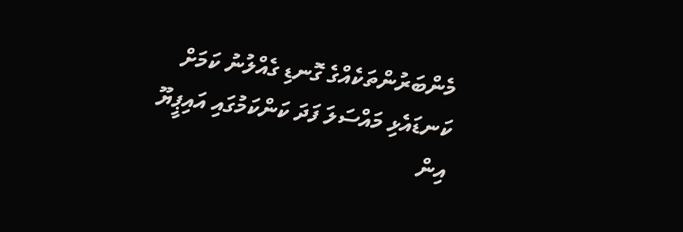މެންބަރުންތަކެއްގެ ގޮނޑި ގެއްލުނު ކަމަށް ކަނޑައެޅި މައްސަލަ ފަދަ ކަންކަމުގައި އައިޕީޔޫ އިން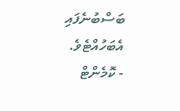ބަސްބުނެފައި އެބަހުއްޓެވެ.
- ކޮމެންޓް